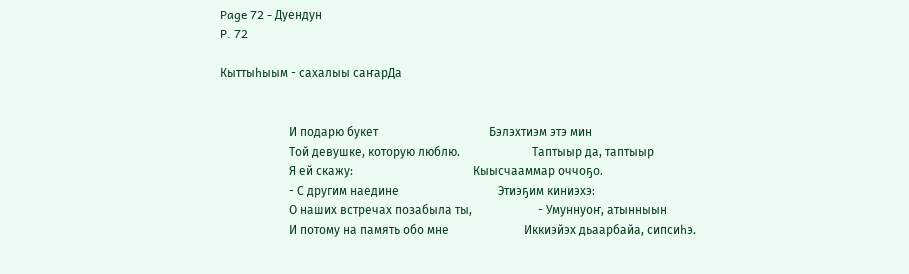Page 72 - Дуендун
P. 72

Кыттыһыым - сахалыы саҥарДа


                       И подарю букет                                     Бэлэхтиэм этэ мин
                       Той девушке, которую люблю.                        Таптыыр да, таптыыр
                       Я ей скажу:                                        Кыысчааммар оччоҕо.
                       - С другим наедине                                 Этиэҕим киниэхэ:
                       О наших встречах позабыла ты,                      - Умуннуоҥ, атынныын
                       И потому на память обо мне                         Иккиэйэх дьаарбайа, сипсиһэ.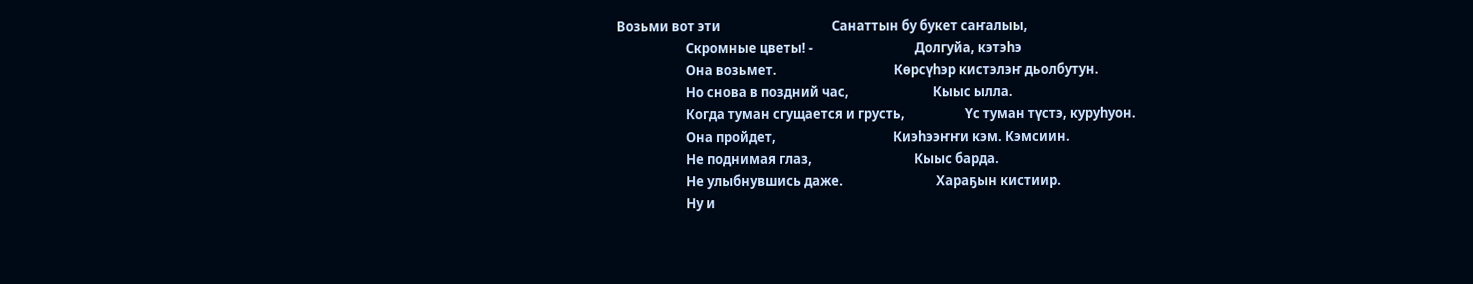Возьми вот эти                                     Санаттын бу букет саҥалыы,
                       Скромные цветы! -                                  Долгуйа, кэтэһэ
                       Она возьмет.                                       Көрсүһэр кистэлэҥ дьолбутун.
                       Но снова в поздний час,                            Кыыс ылла.
                       Когда туман сгущается и грусть,                    Үс туман түстэ, куруһуон.
                       Она пройдет,                                       Киэһээҥҥи кэм. Кэмсиин.
                       Не поднимая глаз,                                  Кыыс барда.
                       Не улыбнувшись даже.                               Хараҕын кистиир.
                       Ну и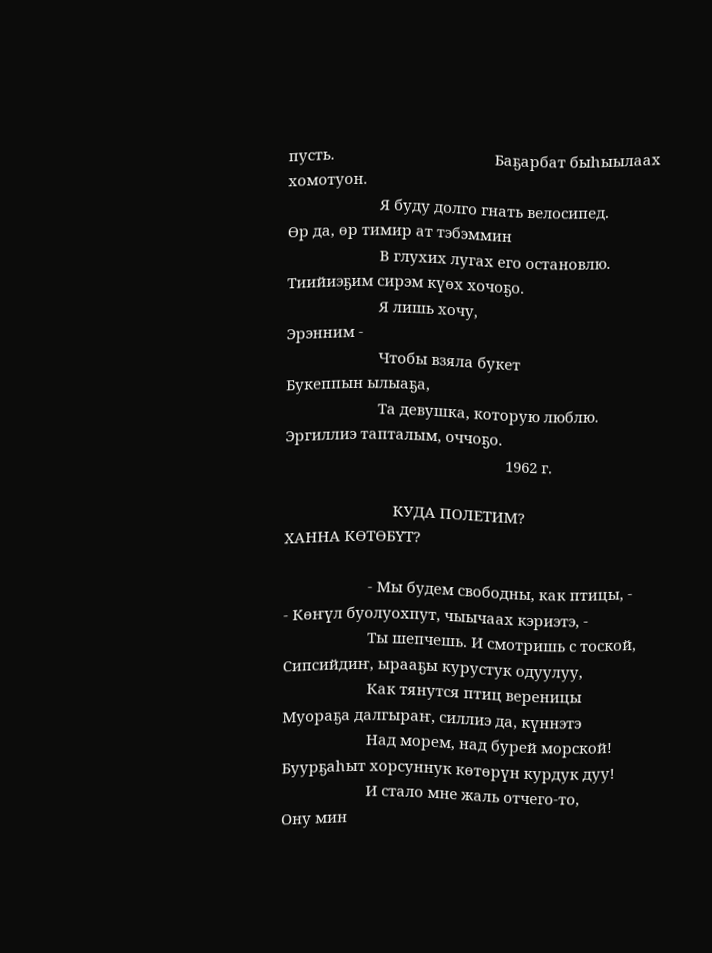пусть.                                        Баҕарбат быһыылаах хомотуон.
                       Я буду долго гнать велосипед.                      Өр да, өр тимир ат тэбэммин
                       В глухих лугах его остановлю.                      Тиийиэҕим сирэм күөх хочоҕо.
                       Я лишь хочу,                                       Эрэнним -
                       Чтобы взяла букет                                  Букеппын ылыаҕа,
                       Та девушка, которую люблю.                         Эргиллиэ тапталым, оччоҕо.
                                                       1962 г.

                           КУДА ПОЛЕТИМ?                                      ХАННА КӨТӨБҮТ?

                     - Мы будем свободны, как птицы, -               - Көҥүл буолуохпут, чыычаах кэриэтэ, -
                     Ты шепчешь. И смотришь с тоской,                Сипсийдиҥ, ырааҕы курустук одуулуу,
                     Как тянутся птиц вереницы                       Муораҕа далгыраҥ, силлиэ да, күннэтэ
                     Над морем, над бурей морской!                   Буурҕаһыт хорсуннук көтөрүн курдук дуу!
                     И стало мне жаль отчего-то,                     Ону мин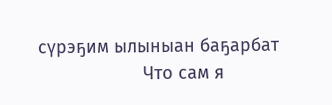сүрэҕим ылыныан баҕарбат
                     Что сам я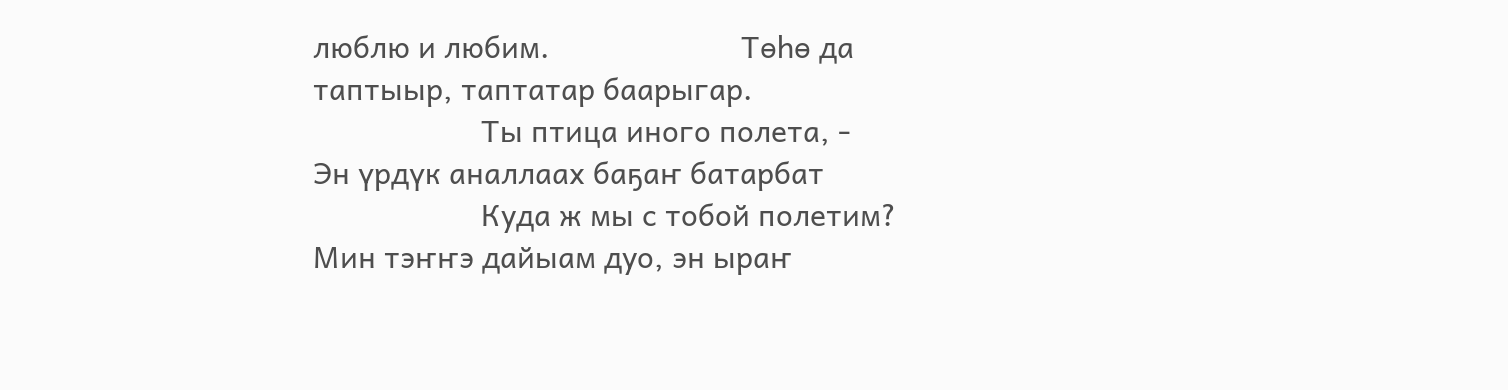люблю и любим.                        Төһө да таптыыр, таптатар баарыгар.
                     Ты птица иного полета, -                        Эн үрдүк аналлаах баҕаҥ батарбат
                     Куда ж мы с тобой полетим?                      Мин тэҥҥэ дайыам дуо, эн ыраҥ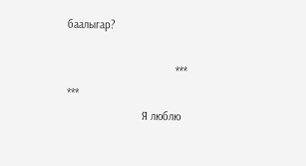баалыгар?

                                    ***                                                ***
                         Я люблю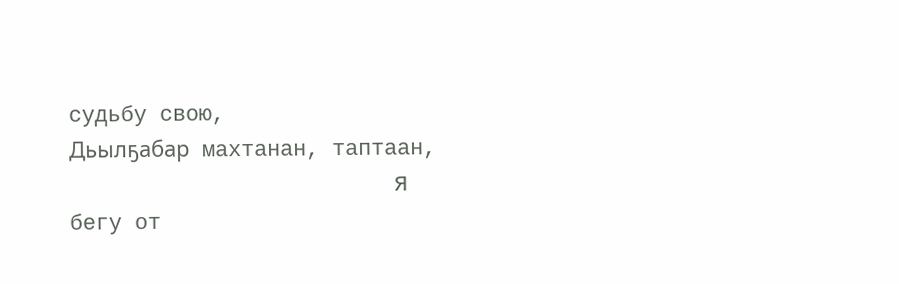судьбу свою,                            Дьылҕабар махтанан, таптаан,
                         Я бегу от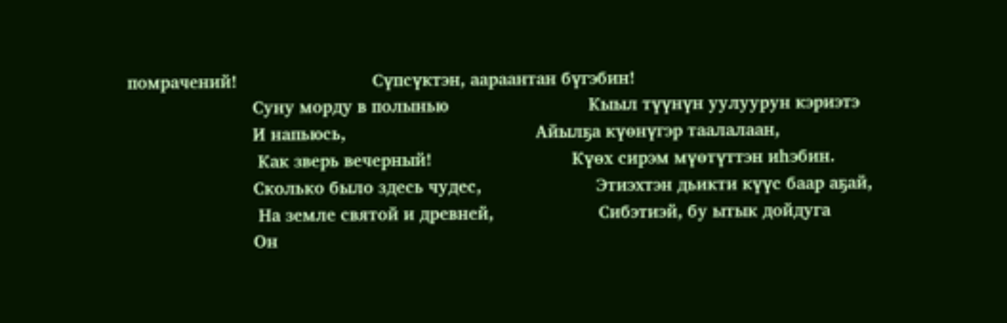помрачений!                           Сүпсүктэн, аараантан бүгэбин!
                         Суну морду в полынью                            Кыыл түүнүн уулуурун кэриэтэ
                         И напьюсь,                                      Айылҕа күөнүгэр таалалаан,
                          Как зверь вечерный!                            Күөх сирэм мүөтүттэн иһэбин.
                         Сколько было здесь чудес,                       Этиэхтэн дьикти күүс баар аҕай,
                          На земле святой и древней,                     Сибэтиэй, бу ытык дойдуга
                         Он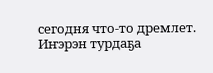сегодня что-то дремлет.                      Иҥэрэн турдаҕа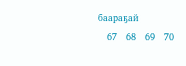баараҕай
   67   68   69   70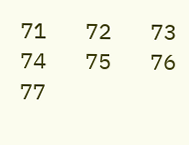71   72   73   74   75   76   77